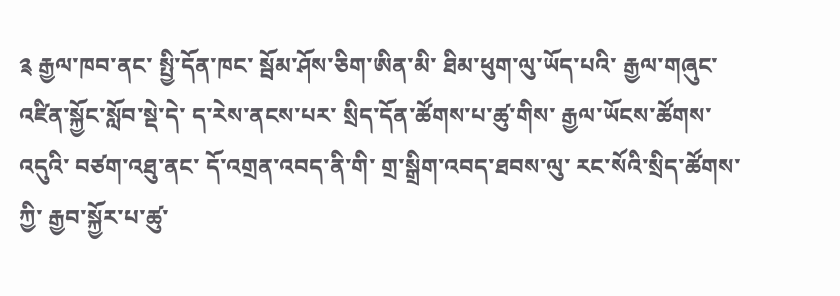༉ རྒྱལ་ཁབ་ནང་ སྤྱི་དོན་ཁང་ སྦོམ་ཤོས་ཅིག་ཨིན་མི་ ཐིམ་ཕུག་ལུ་ཡོད་པའི་ རྒྱལ་གཞུང་འཛིན་སྐྱོང་སློབ་སྡེ་དེ་ ད་རེས་ནངས་པར་ སྲིད་དོན་ཚོགས་པ་ཚུ་གིས་ རྒྱལ་ཡོངས་ཚོགས་འདུའི་ བཙག་འཐུ་ནང་ དོ་འགྲན་འབད་ནི་གི་ གྲ་སྒྲིག་འབད་ཐབས་ལུ་ རང་སོའི་སྲིད་ཚོགས་ཀྱི་ རྒྱབ་སྐྱོར་པ་ཚུ་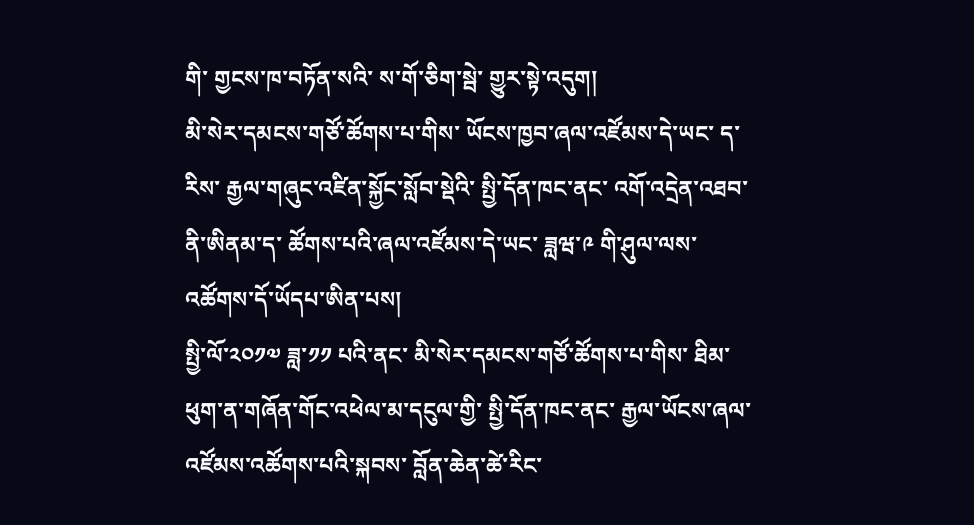གི་ གྱངས་ཁ་བཏོན་སའི་ ས་གོ་ཅིག་སྦེ་ གྱུར་སྟེ་འདུག།
མི་སེར་དམངས་གཙོ་ཚོགས་པ་གིས་ ཡོངས་ཁྱབ་ཞལ་འཛོམས་དེ་ཡང་ ད་རིས་ རྒྱལ་གཞུང་འཛིན་སྐྱོང་སློབ་སྡེའི་ སྤྱི་དོན་ཁང་ནང་ འགོ་འདྲེན་འཐབ་ནི་ཨིནམ་ད་ ཚོགས་པའི་ཞལ་འཛོམས་དེ་ཡང་ ཟླཝ་༩ གི་ཤུལ་ལས་ འཚོགས་དོ་ཡོདཔ་ཨིན་པས།
སྤྱི་ལོ་༢༠༡༧ ཟླ་༡༡ པའི་ནང་ མི་སེར་དམངས་གཙོ་ཚོགས་པ་གིས་ ཐིམ་ཕུག་ན་གཞོན་གོང་འཕེལ་མ་དངུལ་གྱི་ སྤྱི་དོན་ཁང་ནང་ རྒྱལ་ཡོངས་ཞལ་འཛོམས་འཚོགས་པའི་སྐབས་ བློན་ཆེན་ཚེ་རིང་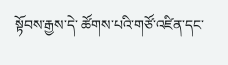སྟོབས་རྒྱས་དེ་ ཚོགས་པའི་གཙོ་འཛིན་དང་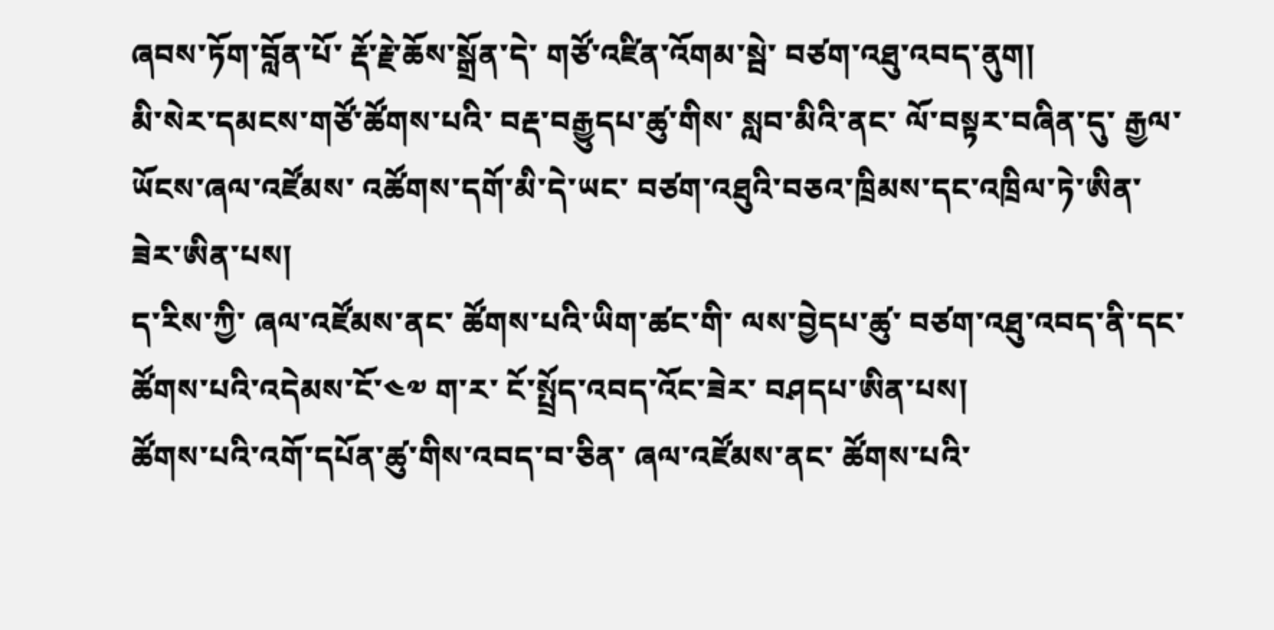ཞབས་ཏོག་བློན་པོ་ རྡོ་རྗེ་ཆོས་སྒྲོན་དེ་ གཙོ་འཛིན་འོགམ་སྦེ་ བཙག་འཐུ་འབད་ནུག།
མི་སེར་དམངས་གཙོ་ཚོགས་པའི་ བརྡ་བརྒྱུདཔ་ཚུ་གིས་ སླབ་མིའི་ནང་ ལོ་བསྟར་བཞིན་དུ་ རྒྱལ་ཡོངས་ཞལ་འཛོམས་ འཚོགས་དགོ་མི་དེ་ཡང་ བཙག་འཐུའི་བཅའ་ཁྲིམས་དང་འཁྲིལ་ཏེ་ཨིན་ཟེར་ཨིན་པས།
ད་རིས་ཀྱི་ ཞལ་འཛོམས་ནང་ ཚོགས་པའི་ཡིག་ཚང་གི་ ལས་བྱེདཔ་ཚུ་ བཙག་འཐུ་འབད་ནི་དང་ ཚོགས་པའི་འདེམས་ངོ་༤༧ ག་ར་ ངོ་སྤྲོད་འབད་འོང་ཟེར་ བཤདཔ་ཨིན་པས།
ཚོགས་པའི་འགོ་དཔོན་ཚུ་གིས་འབད་བ་ཅིན་ ཞལ་འཛོམས་ནང་ ཚོགས་པའི་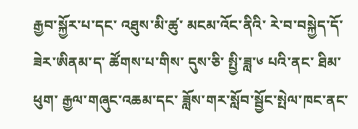རྒྱབ་སྐྱོར་པ་དང་ འཐུས་མི་ཚུ་ མངམ་འོང་ནིའི་ རེ་བ་བསྐྱེད་དོ་ཟེར་ཨིནམ་ད་ ཚོགས་པ་གིས་ དུས་ཅི་ སྤྱི་ཟླ་༦ པའི་ནང་ ཐིམ་ཕུག་ རྒྱལ་གཞུང་འཆམ་དང་ ཟློས་གར་སློབ་སྦྱོང་སྤེལ་ཁང་ནང་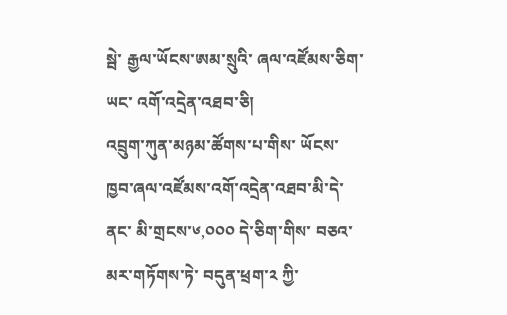སྦེ་ རྒྱལ་ཡོངས་ཨམ་སྲུའི་ ཞལ་འཛོམས་ཅིག་ཡང་ འགོ་འདྲེན་འཐབ་ཅི།
འབྲུག་ཀུན་མཉམ་ཚོགས་པ་གིས་ ཡོངས་ཁྱབ་ཞལ་འཛོམས་འགོ་འདྲེན་འཐབ་མི་དེ་ནང་ མི་གྲངས་༦,༠༠༠ དེ་ཅིག་གིས་ བཅའ་མར་གཏོགས་ཏེ་ བདུན་ཕྲག་༢ ཀྱི་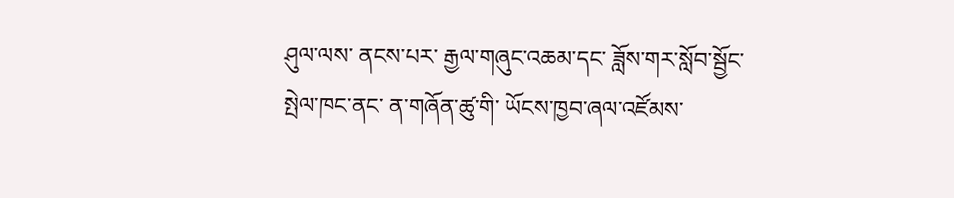ཤུལ་ལས་ ནངས་པར་ རྒྱལ་གཞུང་འཆམ་དང་ ཟློས་གར་སློབ་སྦྱོང་སྤེལ་ཁང་ནང་ ན་གཞོན་ཚུ་གི་ ཡོངས་ཁྱབ་ཞལ་འཛོམས་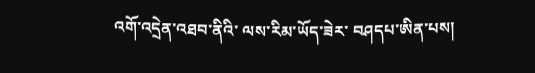འགོ་འདྲེན་འཐབ་ནིའི་ ལས་རིམ་ཡོད་ཟེར་ བཤདཔ་ཨིན་པས།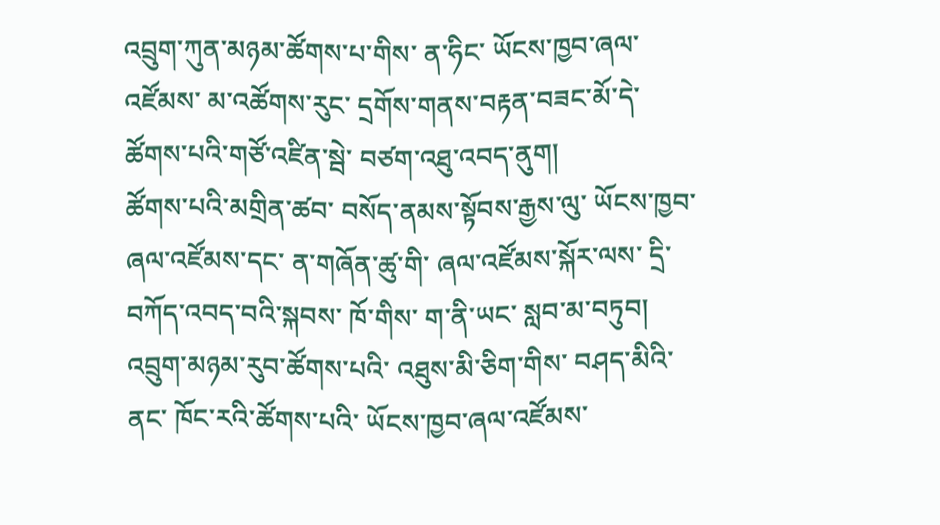འབྲུག་ཀུན་མཉམ་ཚོགས་པ་གིས་ ན་ཧིང་ ཡོངས་ཁྱབ་ཞལ་འཛོམས་ མ་འཚོགས་རུང་ དྲགོས་གནས་བརྟན་བཟང་མོ་དེ་ ཚོགས་པའི་གཙོ་འཛིན་སྦེ་ བཙག་འཐུ་འབད་ནུག།
ཚོགས་པའི་མགྲིན་ཚབ་ བསོད་ནམས་སྟོབས་རྒྱས་ལུ་ ཡོངས་ཁྱབ་ཞལ་འཛོམས་དང་ ན་གཞོན་ཚུ་གི་ ཞལ་འཛོམས་སྐོར་ལས་ དྲི་བཀོད་འབད་བའི་སྐབས་ ཁོ་གིས་ ག་ནི་ཡང་ སླབ་མ་བཏུབ།
འབྲུག་མཉམ་རུབ་ཚོགས་པའི་ འཐུས་མི་ཅིག་གིས་ བཤད་མིའི་ནང་ ཁོང་རའི་ཚོགས་པའི་ ཡོངས་ཁྱབ་ཞལ་འཛོམས་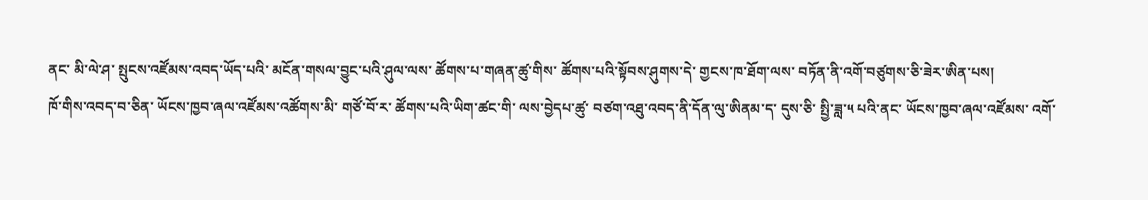ནང་ མི་ལེ་ཤ་ སྤུངས་འཛོམས་འབད་ཡོད་པའི་ མངོན་གསལ་བྱུང་པའི་ཤུལ་ལས་ ཚོགས་པ་གཞན་ཚུ་གིས་ ཚོགས་པའི་སྟོབས་ཤུགས་དེ་ གྱངས་ཁ་ཐོག་ལས་ བཏོན་ནི་འགོ་བཙུགས་ཅི་ཟེར་ཨིན་པས།
ཁོ་གིས་འབད་བ་ཅིན་ ཡོངས་ཁྱབ་ཞལ་འཛོམས་འཚོགས་མི་ གཙོ་བོ་ར་ ཚོགས་པའི་ཡིག་ཚང་གི་ ལས་བྱེདཔ་ཚུ་ བཙག་འཐུ་འབད་ནི་དོན་ལུ་ཨིནམ་ད་ དུས་ཅི་ སྤྱི་ཟླ་༥ པའི་ནང་ ཡོངས་ཁྱབ་ཞལ་འཛོམས་ འགོ་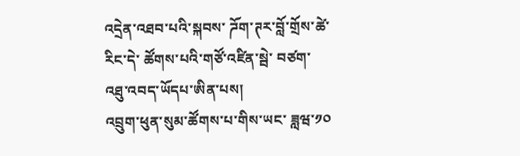འདྲེན་འཐབ་པའི་སྐབས་ ཌོག་ཊར་བློ་གྲོས་ཚེ་རིང་དེ་ ཚོགས་པའི་གཙོ་འཛིན་སྦེ་ བཙག་འཐུ་འབད་ཡོདཔ་ཨིན་པས།
འབྲུག་ཕུན་སུམ་ཚོགས་པ་གིས་ཡང་ ཟླཝ་༡༠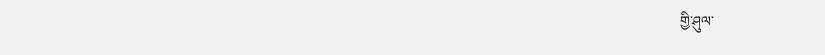གྱི་ཤུལ་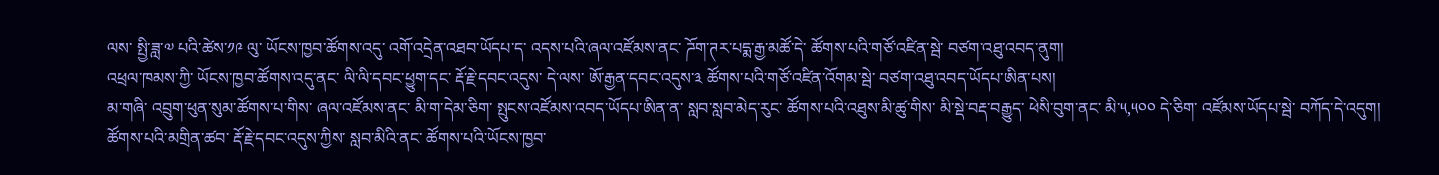ལས་ སྤྱི་ཟླ་༧ པའི་ཚེས་༡༩ ལུ་ ཡོངས་ཁྱབ་ཚོགས་འདུ་ འགོ་འདྲེན་འཐབ་ཡོདཔ་ད་ འདས་པའི་ཞལ་འཛོམས་ནང་ ཌོག་ཊར་པདྨ་རྒྱ་མཚོ་དེ་ ཚོགས་པའི་གཙོ་འཛིན་སྦེ་ བཙག་འཐུ་འབད་ནུག།
འཕྲལ་ཁམས་ཀྱི་ ཡོངས་ཁྱབ་ཚོགས་འདུ་ནང་ ལི་ལི་དབང་ཕྱུག་དང་ རྡོ་རྗེ་དབང་འདུས་ དེ་ལས་ ཨོ་རྒྱན་དབང་འདུས་༣ ཚོགས་པའི་གཙོ་འཛིན་འོགམ་སྦེ་ བཙག་འཐུ་འབད་ཡོདཔ་ཨིན་པས།
མ་གཞི་ འབྲུག་ཕུན་སུམ་ཚོགས་པ་གིས་ ཞལ་འཛོམས་ནང་ མི་ག་དེམ་ཅིག་ སྤུངས་འཛོམས་འབད་ཡོདཔ་ཨིན་ན་ སླབ་སླབ་མེད་རུང་ ཚོགས་པའི་འཐུས་མི་ཚུ་གིས་ མི་སྡེ་བརྡ་བརྒྱུད་ ཕེསི་བུག་ནང་ མི་༥,༥༠༠ དེ་ཅིག་ འཛོམས་ཡོདཔ་སྦེ་ བཀོད་དེ་འདུག།
ཚོགས་པའི་མགྲིན་ཚབ་ རྡོ་རྗེ་དབང་འདུས་ཀྱིས་ སླབ་མིའི་ནང་ ཚོགས་པའི་ཡོངས་ཁྱབ་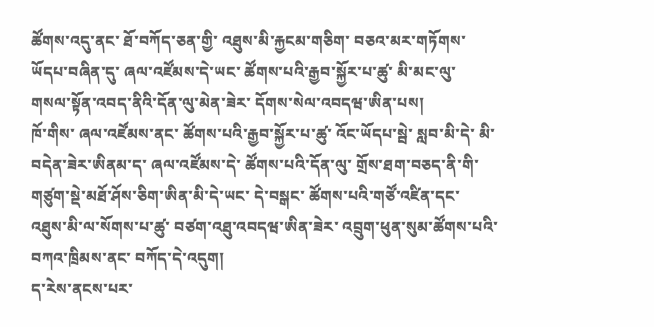ཚོགས་འདུ་ནང་ ཐོ་བཀོད་ཅན་གྱི་ འཐུས་མི་རྐྱངམ་གཅིག་ བཅའ་མར་གཏོགས་ཡོདཔ་བཞིན་དུ་ ཞལ་འཛོམས་དེ་ཡང་ ཚོགས་པའི་རྒྱབ་སྐྱོར་པ་ཚུ་ མི་མང་ལུ་ གསལ་སྟོན་འབད་ནིའི་དོན་ལུ་མེན་ཟེར་ དོགས་སེལ་འབདཝ་ཨིན་པས།
ཁོ་གིས་ ཞལ་འཛོམས་ནང་ ཚོགས་པའི་རྒྱབ་སྐྱོར་པ་ཚུ་ འོང་ཡོདཔ་སྦེ་ སླབ་མི་དེ་ མི་བདེན་ཟེར་ཨིནམ་ད་ ཞལ་འཛོམས་དེ་ ཚོགས་པའི་དོན་ལུ་ གྲོས་ཐག་བཅད་ནི་གི་ གཙུག་སྡེ་མཐོ་ཤོས་ཅིག་ཨིན་མི་དེ་ཡང་ དེ་བསྒང་ ཚོགས་པའི་གཙོ་འཛིན་དང་ འཐུས་མི་ལ་སོགས་པ་ཚུ་ བཙག་འཐུ་འབདཝ་ཨིན་ཟེར་ འབྲུག་ཕུན་སུམ་ཚོགས་པའི་ བཀའ་ཁྲིམས་ནང་ བཀོད་དེ་འདུག།
ད་རེས་ནངས་པར་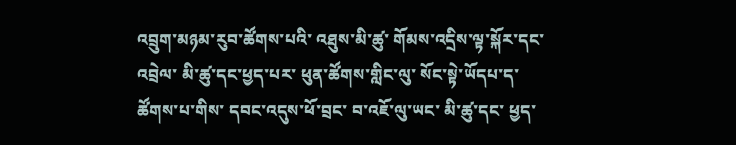འབྲུག་མཉམ་རུབ་ཚོགས་པའི་ འཐུས་མི་ཚུ་ གོམས་འདྲིས་ལྟ་སྐོར་དང་འབྲེལ་ མི་ཚུ་དང་ཕྱད་པར་ ཕུན་ཚོགས་གླིང་ལུ་ སོང་སྟེ་ཡོདཔ་ད་ ཚོགས་པ་གིས་ དབང་འདུས་ཕོ་བྲང་ བ་འཇོ་ལུ་ཡང་ མི་ཚུ་དང་ ཕྱད་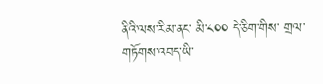ནིའི་ལས་རིམ་ནང་ མི་༨༠༠ དེ་ཅིག་གིས་ གྲལ་གཏོགས་འབད་ཡི་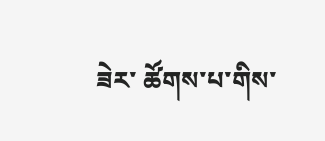ཟེར་ ཚོགས་པ་གིས་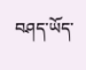བཤད་ཡོད་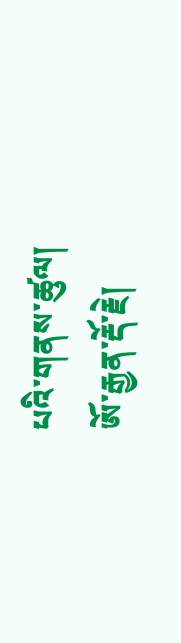པའི་གནས་ཚུལ།
ཨོ་རྒྱན་རྡོ་རྗེ།